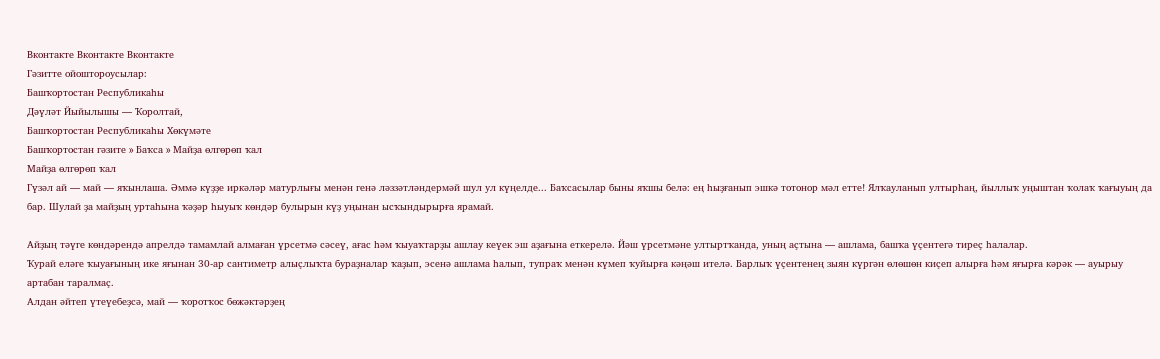Вконтакте Вконтакте Вконтакте
Гәзитте ойоштороусылар:
Башҡортостан Республикаһы
Дәүләт Йыйылышы — Ҡоролтай,
Башҡортостан Республикаһы Хөкүмәте
Башҡортостан гәзите » Баҡса » Майҙа өлгөрөп ҡал
Майҙа өлгөрөп ҡал
Гүзәл ай — май — яҡынлаша. Әммә күҙҙе иркәләр матурлығы менән генә ләззәтләндермәй шул ул күңелде... Баҡсасылар быны яҡшы белә: ең һыҙғанып эшкә тотонор мәл етте! Ялҡауланып ултырһаң, йыллыҡ уңыштан ҡолаҡ ҡағыуың да бар. Шулай ҙа майҙың уртаһына ҡәҙәр һыуыҡ көндәр булырын күҙ уңынан ысҡындырырға ярамай.

Айҙың тәүге көндәрендә апрелдә тамамлай алмаған үрсетмә сәсеү, ағас һәм ҡыуаҡтарҙы ашлау кеүек эш аҙағына еткерелә. Йәш үрсетмәне ултыртҡанда, уның аҫтына — ашлама, башҡа үҫентегә тиреҫ һалалар.
Ҡурай еләге ҡыуағының ике яғынан 30-ар сантиметр алыҫлыҡта бураҙналар ҡаҙып, эсенә ашлама һалып, тупраҡ менән күмеп ҡуйырға кәңәш ителә. Барлыҡ үҫентенең зыян күргән өлөшөн киҫеп алырға һәм яғырға кәрәк — ауырыу артабан таралмаҫ.
Алдан әйтеп үтеүебеҙсә, май — ҡоротҡос бөжәктәрҙең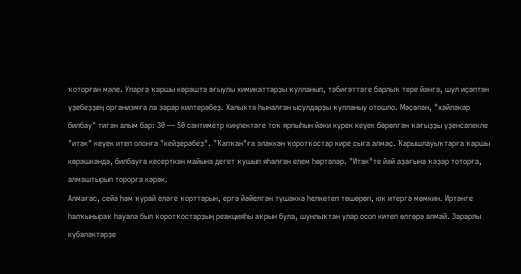ҡоторған мәле. Уларға ҡаршы көрәштә ағыулы химикаттарҙы ҡулланып, тәбиғәттәге барлыҡ тере йәнгә, шул иҫәптән үҙебеҙҙең организмға ла зарар килтерәбеҙ. Халыҡта һыналған ысулдарҙы ҡулланыу отошло. Мәҫәлән, "хәйләкәр билбау" тигән алым бар: 30 — 50 сантиметр киңлектәге тоҡ ярпыһын йәки күрек кеүек бөрөлгән ҡағыҙҙы үҙенсәлекле "итәк" кеүек итеп олонға "кейҙерәбеҙ". "Ҡапҡан"ға эләккән ҡоротҡостар кире сыға алмаҫ. Ҡарышлауыҡтарға ҡаршы көрәшкәндә, билбауға кесерткән майына дегет ҡушып яһалған елем һөртәләр. "Итәк"те йәй аҙағына ҡәҙәр тоторға, алмаштырып торорға кәрәк.
Алмағас, сейә һәм ҡурай еләге ҡорттарын, ергә йәйелгән түшәккә һелкетеп төшөрөп, юҡ итергә мөмкин. Иртәнге һалҡыныраҡ һауала был ҡоротҡостарҙың реакцияһы аҡрын була, шунлыҡтан улар осоп китеп өлгөрә алмай. Зарарлы күбәләктәрҙе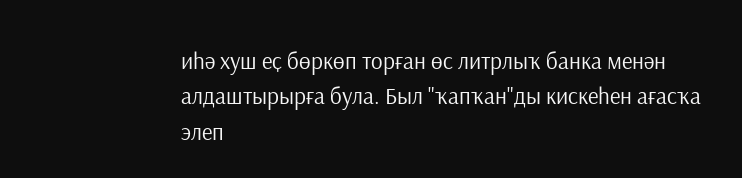иһә хуш еҫ бөркөп торған өс литрлыҡ банка менән алдаштырырға була. Был "ҡапҡан"ды кискеһен ағасҡа элеп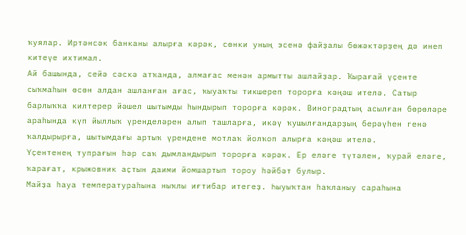ҡуялар. Иртәнсәк банканы алырға кәрәк, сөнки уның эсенә файҙалы бөжәктәрҙең дә инеп китеүе ихтимал.
Ай башында, сейә сәскә атҡанда, алмағас менән армытты ашлайҙар. Ҡырағай үҫенте сыҡмаһын өсөн алдан ашланған ағас, ҡыуаҡты тикшереп торорға кәңәш ителә. Сатыр барлыҡҡа килтерер йәшел шытымды һындырып торорға кәрәк. Виноградтың асылған бөрөләре араһында күп йыллыҡ үренделәрен алып ташларға, икәү ҡушылғандарҙың берәүһен генә ҡалдырырға, шытымдағы артыҡ үрендене мотлаҡ йолҡоп алырға кәңәш ителә.
Үҫентенең тупрағын һәр саҡ дымландырып торорға кәрәк. Ер еләге түтәлен, ҡурай еләге, ҡарағат, крыжовник аҫтын даими йомшартып тороу һәйбәт булыр.
Майҙа һауа температураһына ныҡлы иғтибар итегеҙ. Һыуыҡтан һаҡланыу сараһына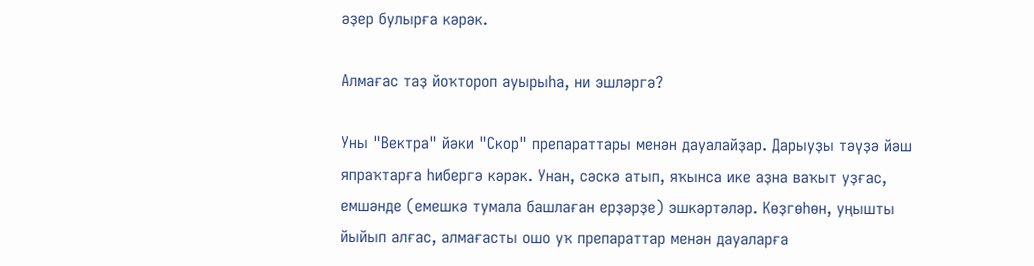әҙер булырға кәрәк.

Алмағас таҙ йоҡтороп ауырыһа, ни эшләргә?

Уны "Вектра" йәки "Скор" препараттары менән дауалайҙар. Дарыуҙы тәүҙә йәш япраҡтарға һибергә кәрәк. Унан, сәскә атып, яҡынса ике аҙна ваҡыт уҙғас, емшәнде (емешкә тумала башлаған ерҙәрҙе) эшкәртәләр. Көҙгөһөн, уңышты йыйып алғас, алмағасты ошо уҡ препараттар менән дауаларға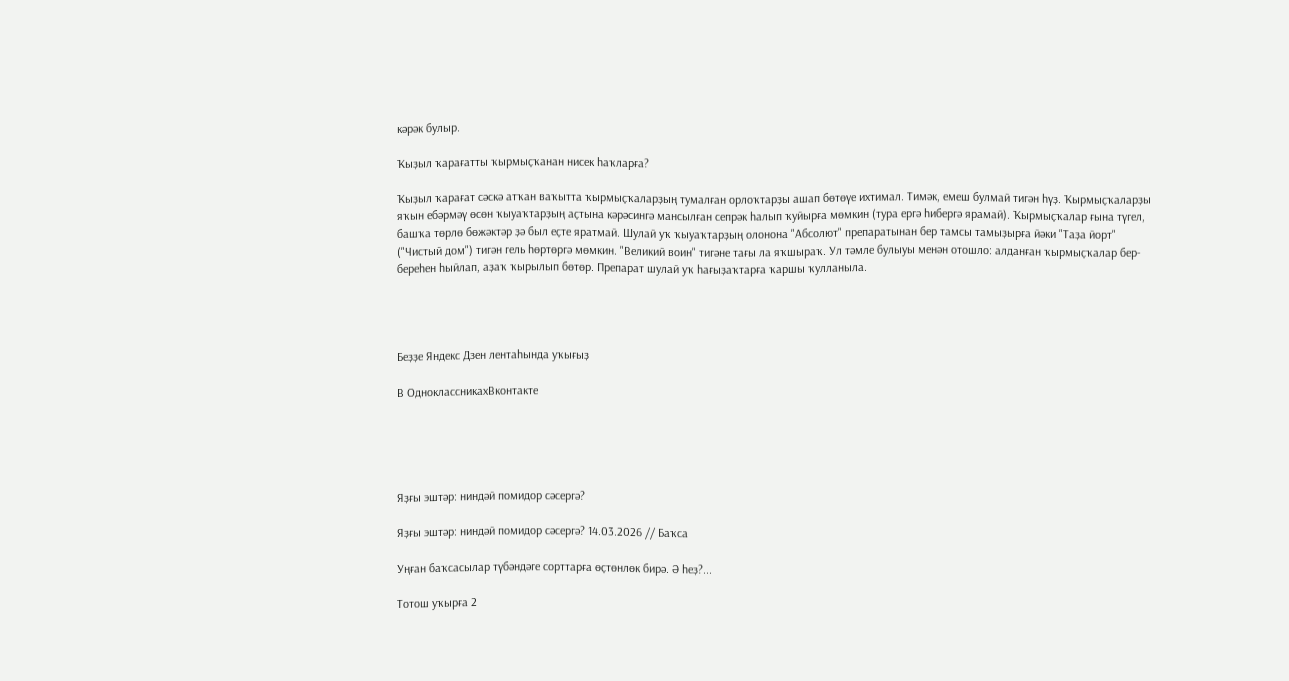кәрәк булыр.

Ҡыҙыл ҡарағатты ҡырмыҫҡанан нисек һаҡларға?

Ҡыҙыл ҡарағат сәскә атҡан ваҡытта ҡырмыҫҡаларҙың тумалған орлоҡтарҙы ашап бөтөүе ихтимал. Тимәк, емеш булмай тигән һүҙ. Ҡырмыҫҡаларҙы яҡын ебәрмәү өсөн ҡыуаҡтарҙың аҫтына кәрәсингә мансылған сепрәк һалып ҡуйырға мөмкин (тура ергә һибергә ярамай). Ҡырмыҫҡалар ғына түгел, башҡа төрлө бөжәктәр ҙә был еҫте яратмай. Шулай уҡ ҡыуаҡтарҙың олонона "Абсолют" препаратынан бер тамсы тамыҙырға йәки "Таҙа йорт" ("Чистый дом") тигән гель һөртөргә мөмкин. "Великий воин" тигәне тағы ла яҡшыраҡ. Ул тәмле булыуы менән отошло: алданған ҡырмыҫҡалар бер-береһен һыйлап, аҙаҡ ҡырылып бөтөр. Препарат шулай уҡ һағыҙаҡтарға ҡаршы ҡулланыла.




Беҙҙе Яндекс Дзен лентаһында уҡығыҙ

В ОдноклассникахВконтакте





Яҙғы эштәр: ниндәй помидор сәсергә?

Яҙғы эштәр: ниндәй помидор сәсергә? 14.03.2026 // Баҡса

Уңған баҡсасылар түбәндәге сорттарға өҫтөнлөк бирә. Ә һеҙ?...

Тотош уҡырға 2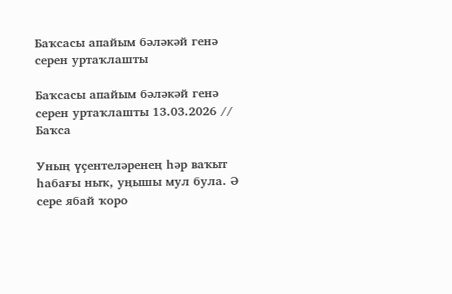Баҡсасы апайым бәләкәй генә серен уртаҡлашты

Баҡсасы апайым бәләкәй генә серен уртаҡлашты 13.03.2026 // Баҡса

Уның үҫентеләренең һәр ваҡыт һабағы ныҡ, уңышы мул була. Ә сере ябай ҡоро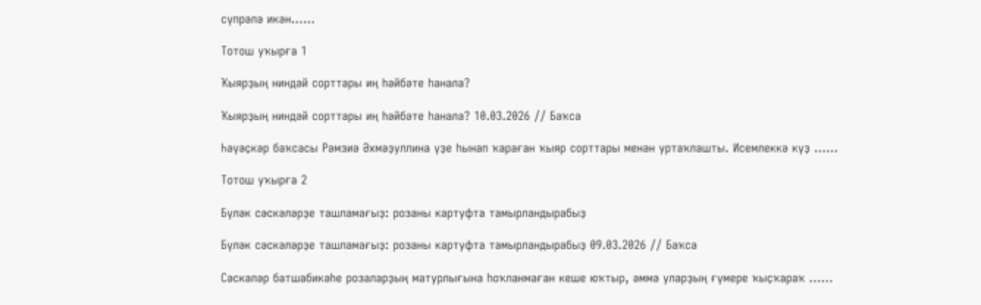сүпрәлә икән......

Тотош уҡырға 1

Ҡыярҙың ниндәй сорттары иң һәйбәте һанала?

Ҡыярҙың ниндәй сорттары иң һәйбәте һанала? 10.03.2026 // Баҡса

Һәүәҫкәр баҡсасы Рәмзиә Әхмәҙуллина үҙе һынап ҡараған ҡыяр сорттары менән уртаҡлашты. Исемлеккә күҙ ......

Тотош уҡырға 2

Бүләк сәскәләрҙе ташламағыҙ: розаны картуфта тамырландырабыҙ

Бүләк сәскәләрҙе ташламағыҙ: розаны картуфта тамырландырабыҙ 09.03.2026 // Баҡса

Сәскәләр батшабикәһе розаларҙың матурлығына һоҡланмаған кеше юҡтыр, әммә уларҙың ғүмере ҡыҫҡараҡ ......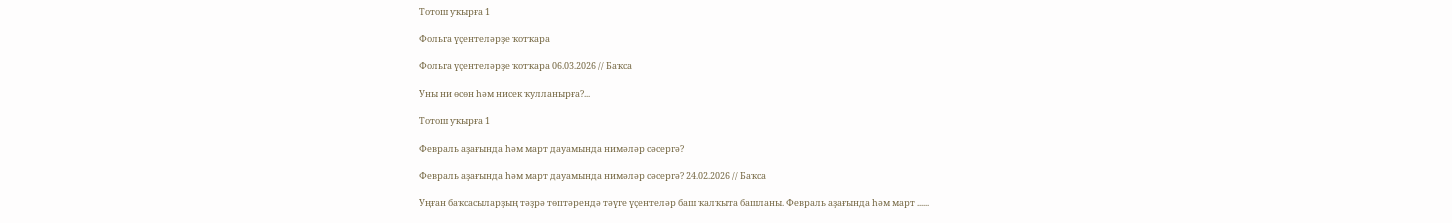Тотош уҡырға 1

Фольга үҫентеләрҙе ҡотҡара

Фольга үҫентеләрҙе ҡотҡара 06.03.2026 // Баҡса

Уны ни өсөн һәм нисек ҡулланырға?...

Тотош уҡырға 1

Февраль аҙағында һәм март дауамында нимәләр сәсергә?

Февраль аҙағында һәм март дауамында нимәләр сәсергә? 24.02.2026 // Баҡса

Уңған баҡсасыларҙың тәҙрә төптәрендә тәүге үҫентеләр баш ҡалҡыта башланы. Февраль аҙағында һәм март ......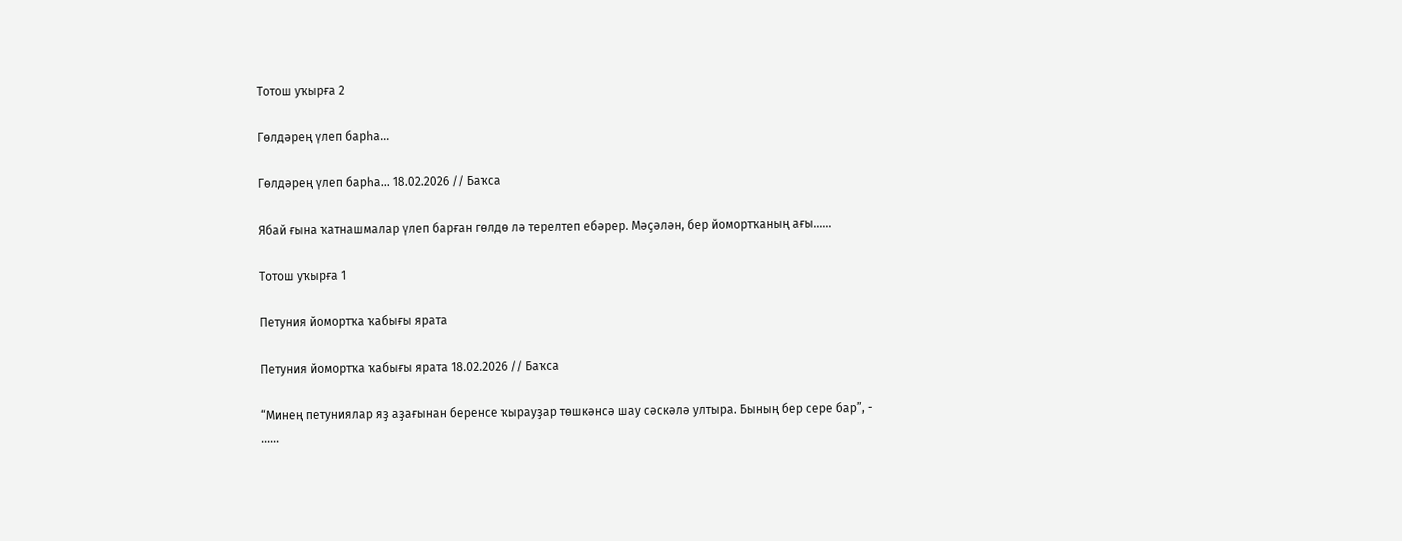Тотош уҡырға 2

Гөлдәрең үлеп барһа...

Гөлдәрең үлеп барһа... 18.02.2026 // Баҡса

Ябай ғына ҡатнашмалар үлеп барған гөлдө лә терелтеп ебәрер. Мәҫәлән, бер йомортҡаның ағы......

Тотош уҡырға 1

Петуния йомортҡа ҡабығы ярата

Петуния йомортҡа ҡабығы ярата 18.02.2026 // Баҡса

“Минең петуниялар яҙ аҙағынан беренсе ҡырауҙар төшкәнсә шау сәскәлә ултыра. Бының бер сере бар”, - ......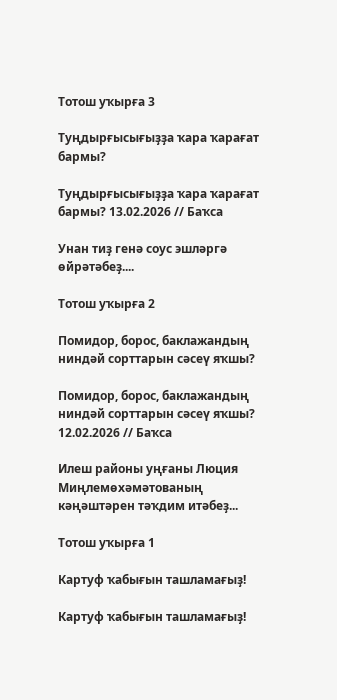Тотош уҡырға 3

Туңдырғысығыҙҙа ҡара ҡарағат бармы?

Туңдырғысығыҙҙа ҡара ҡарағат бармы? 13.02.2026 // Баҡса

Унан тиҙ генә соус эшләргә өйрәтәбеҙ....

Тотош уҡырға 2

Помидор, борос, баклажандың ниндәй сорттарын сәсеү яҡшы?

Помидор, борос, баклажандың ниндәй сорттарын сәсеү яҡшы? 12.02.2026 // Баҡса

Илеш районы уңғаны Люция Миңлемөхәмәтованың кәңәштәрен тәҡдим итәбеҙ...

Тотош уҡырға 1

Картуф ҡабығын ташламағыҙ!

Картуф ҡабығын ташламағыҙ!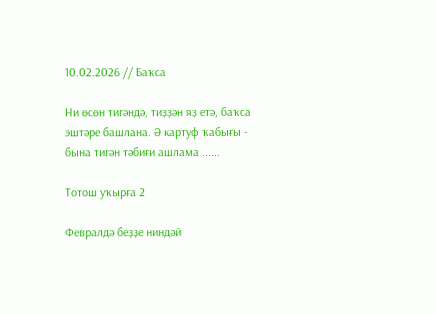10.02.2026 // Баҡса

Ни өсөн тигәндә, тиҙҙән яҙ етә, баҡса эштәре башлана. Ә картуф ҡабығы - бына тигән тәбиғи ашлама ......

Тотош уҡырға 2

Февралдә беҙҙе ниндәй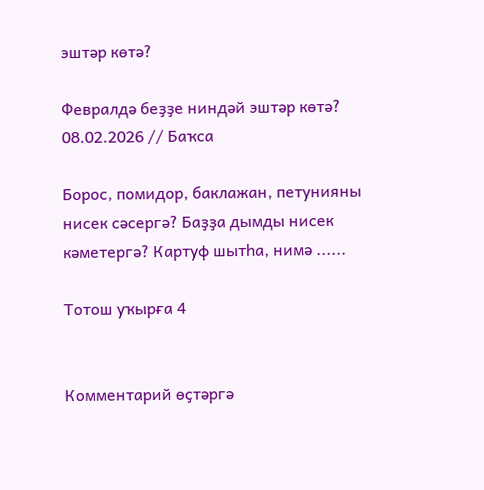эштәр көтә?

Февралдә беҙҙе ниндәй эштәр көтә? 08.02.2026 // Баҡса

Борос, помидор, баклажан, петунияны нисек сәсергә? Баҙҙа дымды нисек кәметергә? Картуф шытһа, нимә ......

Тотош уҡырға 4


Комментарий өҫтәргә